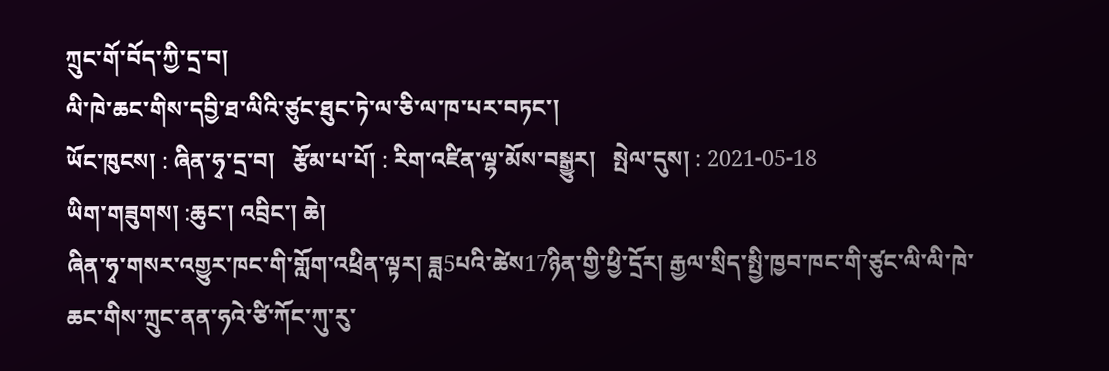ཀྲུང་གོ་བོད་ཀྱི་དྲ་བ།
ལི་ཁེ་ཆང་གིས་དབྱི་ཐ་ལིའི་ཙུང་ཐུང་ཏེ་ལ་ཅི་ལ་ཁ་པར་བཏང་།
ཡོང་ཁུངས། : ཞིན་ཧྭ་དྲ་བ།   རྩོམ་པ་པོ། : རིག་འཛིན་ལྷ་མོས་བསྒྱུར།   སྤེལ་དུས། : 2021-05-18
ཡིག་གཟུགས། :ཆུང་། འབྲིང་། ཆེ།
ཞིན་ཧྭ་གསར་འགྱུར་ཁང་གི་གློག་འཕྲིན་ལྟར། ཟླ5པའི་ཚེས17ཉིན་གྱི་ཕྱི་དྲོར། རྒྱལ་སྲིད་སྤྱི་ཁྱབ་ཁང་གི་ཙུང་ལི་ལི་ཁེ་ཆང་གིས་ཀྲུང་ནན་ཧའེ་ཙི་ཀོང་ཀུ་རུ་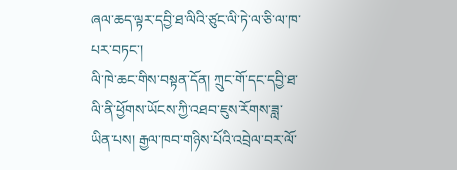ཞལ་ཆད་ལྟར་དབྱི་ཐ་ལིའི་ཙུང་ལི་ཏེ་ལ་ཅི་ལ་ཁ་པར་བཏང་།
ལི་ཁེ་ཆང་གིས་བསྟན་དོན། ཀྲུང་གོ་དང་དབྱི་ཐ་ལི་ནི་ཕྱོགས་ཡོངས་ཀྱི་འཐབ་ཇུས་རོགས་ཟླ་ཡིན་པས། རྒྱལ་ཁབ་གཉིས་པོའི་འབྲེལ་བར་ལོ་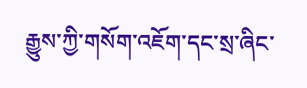རྒྱུས་ཀྱི་གསོག་འཇོག་དང་སྲ་ཞིང་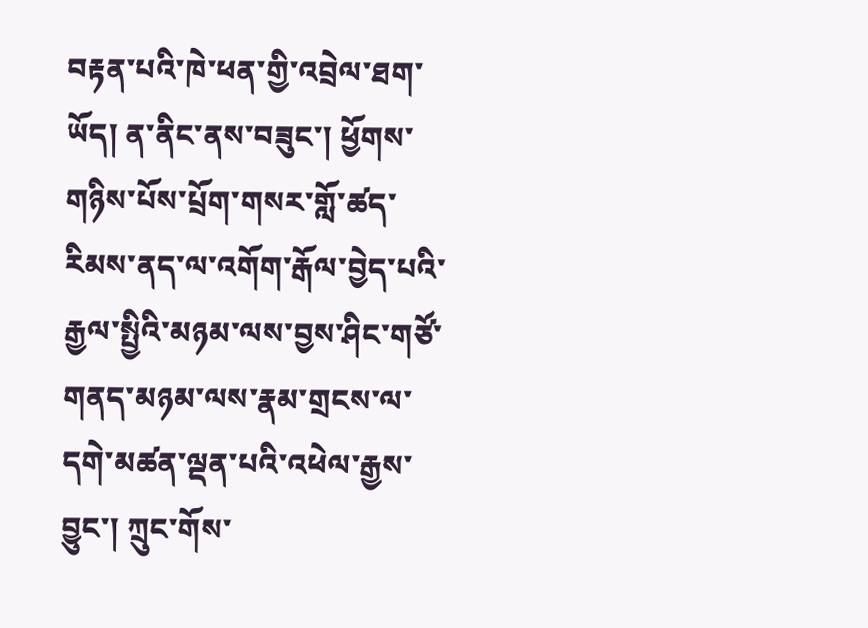བརྟན་པའི་ཁེ་ཕན་གྱི་འབྲེལ་ཐག་ཡོད། ན་ནིང་ནས་བཟུང་། ཕྱོགས་གཉིས་པོས་པྲོག་གསར་གློ་ཚད་རིམས་ནད་ལ་འགོག་རྒོལ་བྱེད་པའི་རྒྱལ་སྤྱིའི་མཉམ་ལས་བྱས་ཤིང་གཙོ་གནད་མཉམ་ལས་རྣམ་གྲངས་ལ་དགེ་མཚན་ལྡན་པའི་འཕེལ་རྒྱས་བྱུང་། ཀྲུང་གོས་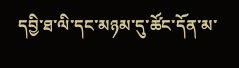དབྱི་ཐ་ལི་དང་མཉམ་དུ་ཚོང་དོན་མ་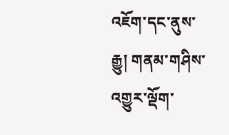འཇོག་དང་ནུས་རྒྱུ། གནམ་གཤིས་འགྱུར་ལྡོག་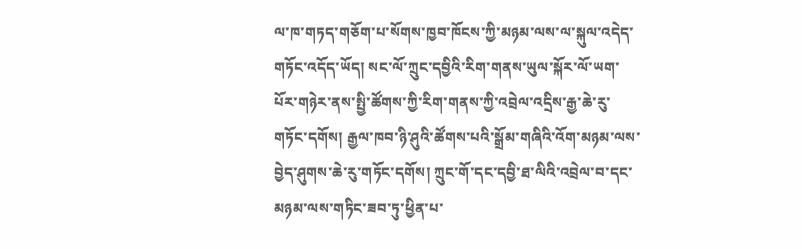ལ་ཁ་གཏད་གཅོག་པ་སོགས་ཁྱབ་ཁོངས་ཀྱི་མཉམ་ལས་ལ་སྐུལ་འདེད་གཏོང་འདོད་ཡོད། སང་ལོ་ཀྲུང་དབྱིའི་རིག་གནས་ཡུལ་སྐོར་ལོ་ཡག་པོར་གཉེར་ནས་སྤྱི་ཚོགས་ཀྱི་རིག་གནས་ཀྱི་འབྲེལ་འདྲིས་རྒྱ་ཆེ་རུ་གཏོང་དགོས། རྒྱལ་ཁབ་ཉི་ཤུའི་ཚོགས་པའི་སྒྲོམ་གཞིའི་འོག་མཉམ་ལས་བྱེད་ཤུགས་ཆེ་རུ་གཏོང་དགོས། ཀྲུང་གོ་དང་དབྱི་ཐ་ལིའི་འབྲེལ་བ་དང་མཉམ་ལས་གཏིང་ཟབ་ཏུ་ཕྱིན་པ་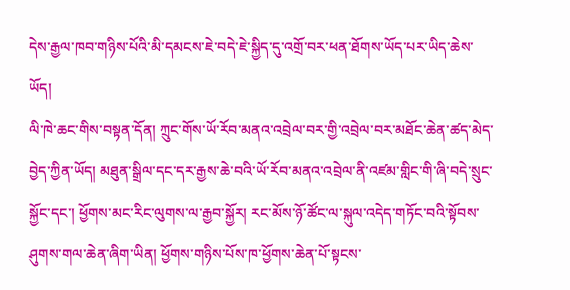དེས་རྒྱལ་ཁབ་གཉིས་པོའི་མི་དམངས་ཇེ་བདེ་ཇེ་སྐྱིད་དུ་འགྲོ་བར་ཕན་ཐོགས་ཡོད་པར་ཡིད་ཆེས་ཡོད།
ལི་ཁེ་ཆང་གིས་བསྟན་དོན། ཀྲུང་གོས་ཡོ་རོབ་མནའ་འབྲེལ་བར་གྱི་འབྲེལ་བར་མཐོང་ཆེན་ཚད་མེད་བྱེད་ཀྱིན་ཡོད། མཐུན་སྒྲིལ་དང་དར་རྒྱས་ཆེ་བའི་ཡོ་རོབ་མནའ་འབྲེལ་ནི་འཛམ་གླིང་གི་ཞི་བདེ་སྲུང་སྐྱོང་དང་། ཕྱོགས་མང་རིང་ལུགས་ལ་རྒྱབ་སྐྱོར། རང་མོས་ཉོ་ཚོང་ལ་སྐུལ་འདེད་གཏོང་བའི་སྟོབས་ཤུགས་གལ་ཆེན་ཞིག་ཡིན། ཕྱོགས་གཉིས་པོས་ཁ་ཕྱོགས་ཆེན་པོ་སྟངས་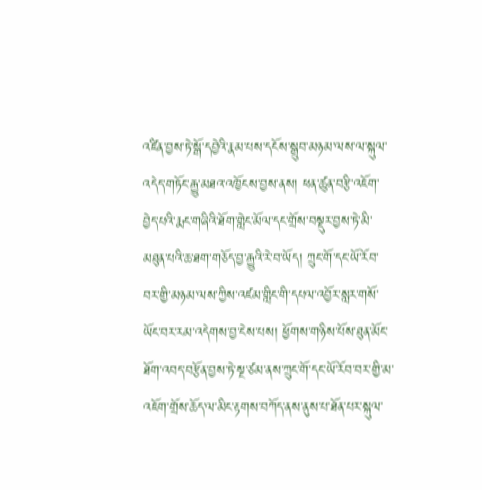འཛིན་བྱས་ཏེ་སྒོ་དབྱེའི་རྣམ་པས་དངོས་སྒྲུབ་མཉམ་ལས་ལ་སྐུལ་འདེད་གཏོང་རྒྱུ་མཐའ་འཁྱོངས་བྱས་ནས། ཕན་ཚུན་བརྩི་འཇོག་བྱེད་པའི་རྨང་གཞིའི་ཐོག་གླེང་མོལ་དང་གྲོས་བསྡུར་བྱས་ཏེ་མི་མཐུན་པའི་ཆ་ཐག་གཅོད་བྱ་རྒྱུའི་རེ་བ་ཡོད། ཀྲུང་གོ་དང་ཡོ་རོབ་བར་གྱི་མཉམ་ལས་ཀྱིས་འཛམ་གླིང་གི་དཔལ་འབྱོར་སླར་གསོ་ཡོང་བར་རམ་འདེགས་བྱ་ངེས་པས། ཕྱོགས་གཉིས་པོས་ཐུན་མོང་ཐོག་འབད་བརྩོན་བྱས་ཏེ་སྔ་ཙམ་ནས་ཀྲུང་གོ་དང་ཡོ་རོབ་བར་གྱི་མ་འཇོག་གྲོས་ཆོད་ལ་མིང་རྟགས་བཀོད་ནས་ནུས་པ་ཐོན་པར་སྐུལ་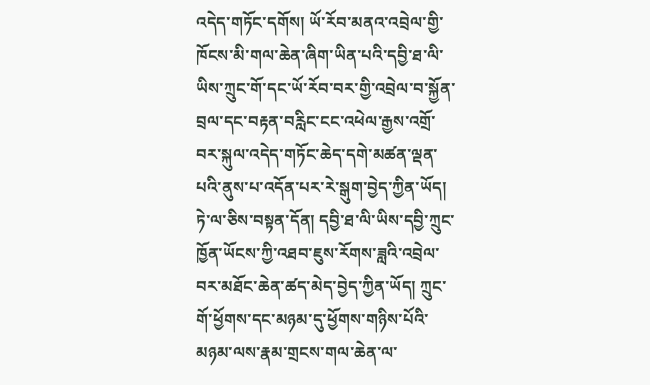འདེད་གཏོང་དགོས། ཡོ་རོབ་མནའ་འབྲེལ་གྱི་ཁོངས་མི་གལ་ཆེན་ཞིག་ཡིན་པའི་དབྱི་ཐ་ལི་ཡིས་ཀྲུང་གོ་དང་ཡོ་རོབ་བར་གྱི་འབྲེལ་བ་སྐྱོན་བྲལ་དང་བརྟན་བརླིང་ངང་འཕེལ་རྒྱས་འགྲོ་བར་སྐུལ་འདེད་གཏོང་ཆེད་དགེ་མཚན་ལྡན་པའི་ནུས་པ་འདོན་པར་རེ་སྒུག་བྱེད་ཀྱིན་ཡོད།
ཏེ་ལ་ཅིས་བསྟན་དོན། དབྱི་ཐ་ལི་ཡིས་དབྱི་ཀྲུང་ཁྱོན་ཡོངས་ཀྱི་འཐབ་ཇུས་རོགས་ཟླའི་འབྲེལ་བར་མཐོང་ཆེན་ཚད་མེད་བྱེད་ཀྱིན་ཡོད། ཀྲུང་གོ་ཕྱོགས་དང་མཉམ་དུ་ཕྱོགས་གཉིས་པོའི་མཉམ་ལས་རྣམ་གྲངས་གལ་ཆེན་ལ་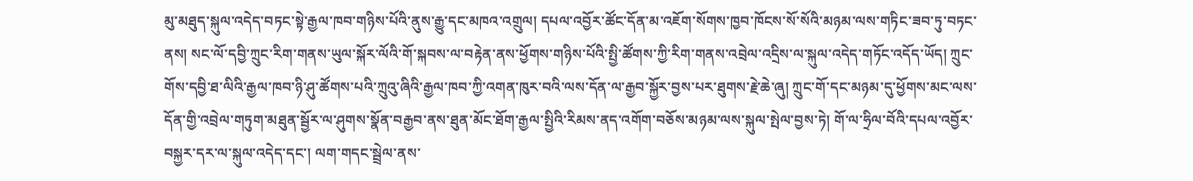མུ་མཐུད་སྐུལ་འདེད་བཏང་སྟེ་རྒྱལ་ཁབ་གཉིས་པོའི་ནུས་རྒྱུ་དང་མཁའ་འགྲུལ། དཔལ་འབྱོར་ཚོང་དོན་མ་འཇོག་སོགས་ཁྱབ་ཁོངས་སོ་སོའི་མཉམ་ལས་གཏིང་ཟབ་ཏུ་བཏང་ནས། སང་ལོ་དབྱི་ཀྲུང་རིག་གནས་ཡུལ་སྐོར་ལོའི་གོ་སྐབས་ལ་བརྟེན་ནས་ཕྱོགས་གཉིས་པོའི་སྤྱི་ཚོགས་ཀྱི་རིག་གནས་འབྲེལ་འདྲིས་ལ་སྐུལ་འདེད་གཏོང་འདོད་ཡོད། ཀྲུང་གོས་དབྱི་ཐ་ལིའི་རྒྱལ་ཁབ་ཉི་ཤུ་ཚོགས་པའི་ཀྲུའུ་ཞིའི་རྒྱལ་ཁབ་ཀྱི་འགན་ཁུར་བའི་ལས་དོན་ལ་རྒྱབ་སྐྱོར་བྱས་པར་ཐུགས་རྗེ་ཆེ་ཞུ། ཀྲུང་གོ་དང་མཉམ་དུ་ཕྱོགས་མང་ལས་དོན་གྱི་འབྲེལ་གཏུག་མཐུན་སྦྱོར་ལ་ཤུགས་སྣོན་བརྒྱབ་ནས་ཐུན་མོང་ཐོག་རྒྱལ་སྤྱིའི་རིམས་ནད་འགོག་བཅོས་མཉམ་ལས་སྐུལ་སྤེལ་བྱས་ཏེ། གོ་ལ་ཧྲིལ་བོའི་དཔལ་འབྱོར་བསྐྱར་དར་ལ་སྐུལ་འདེད་དང་། ལག་གདང་སྦྲེལ་ནས་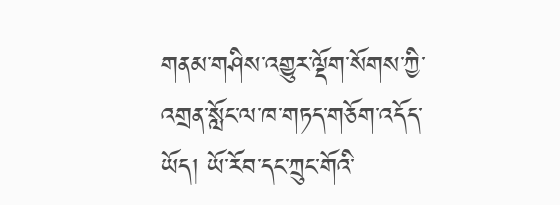གནམ་གཤིས་འགྱུར་ལྡོག་སོགས་ཀྱི་འགྲན་སློང་ལ་ཁ་གཏད་གཅོག་འདོད་ཡོད། ཡོ་རོབ་དང་ཀྲུང་གོའི་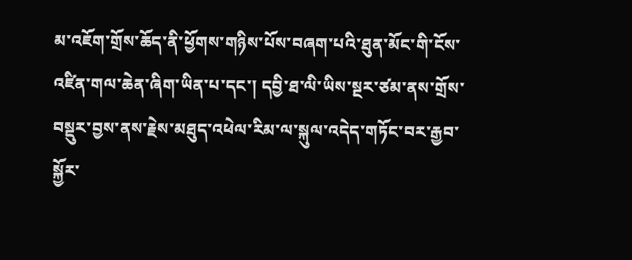མ་འཇོག་གྲོས་ཆོད་ནི་ཕྱོགས་གཉིས་པོས་བཞག་པའི་ཐུན་མོང་གི་ངོས་འཛིན་གལ་ཆེན་ཞིག་ཡིན་པ་དང་། དབྱི་ཐ་ལི་ཡིས་སྔར་ཙམ་ནས་གྲོས་བསྡུར་བྱས་ནས་རྗེས་མཐུད་འཕེལ་རིམ་ལ་སྐུལ་འདེད་གཏོང་བར་རྒྱབ་སྐྱོར་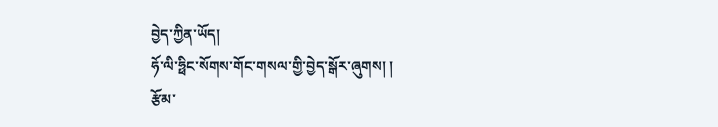བྱེད་ཀྱིན་ཡོད།
ཧོ་ལི་ཧྥིང་སོགས་གོང་གསལ་གྱི་བྱེད་སྒོར་ཞུགས། །
རྩོམ་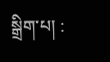སྒྲིག་པ། :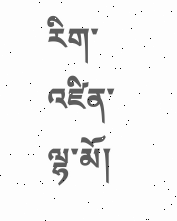རིག་འཛིན་ལྷ་མོ།